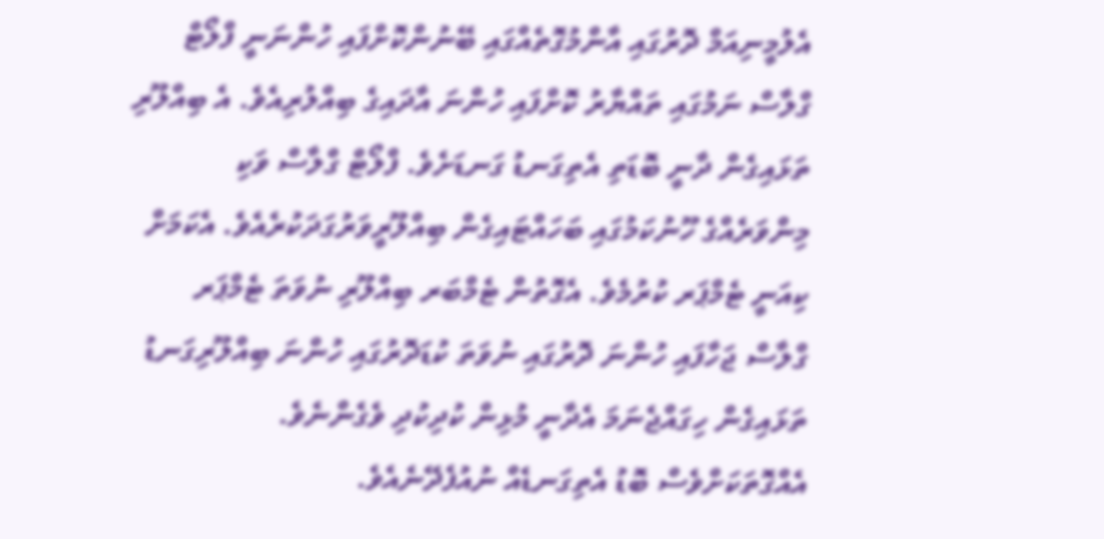އެލުމީނިއަމް ދޮރުގައި އާންމުގޮތެއްގައި ބޭނުންކޮށްފައި ހުންނަނީ ފްލޯޓް ގްލާސް ނަމުގައި ތައްޔާރު ކޮށްފައި ހުންނަ އާދައިގެ ބިއްލުރިއެވެ. އެ ބިއްލޫރި ތަޅައިގެން ދާނީ ބޮޑަތި އެތިގަނޑު ގަނޑަށެވެ. ފްލޯޓް ގްލާސް ވަކި މިންވަރެއްގެ ހޫނުކަމުގައި ބަހައްޓައިގެން ބިއްލޫރީވަރުގަދަކުރެއެވެ. އެކަމަށް ކިއަނީ ޓެމްޕަރ ކުރުމެވެ. އެގޮތުން ޓެމްބަރ ބިއްލޫރި ނުވަތަ ޓެމްޕަރ ގްލާސް ޖަހާފައި ހުންނަ ދޮރުގައި ނުވަތަ ކުޑަދޮރުގައި ހުންނަ ބިއްލޫރިގަނޑު ތަޅައިގެން ހިގައްޖެނަމަ އެދާނީ މުޅިން ކުދިކުދި ވެގެންނެވެ. އެއްގޮތަކަށްވެސް ބޮޑު އެތިގަނޑެއް ނުއުފެދޭނެއެވެ.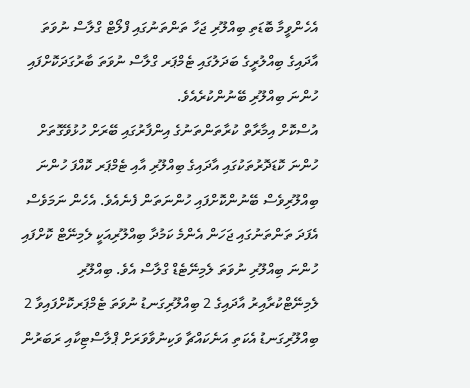އެހެންވީމާ ބޮޑަތި ބިއްލޫރި ޖަހާ ތަންތަނުގައި ފްލޯޓް ގްލާސް ނުވަތަ އާދައިގެ ބިއްލުރީގެ ބަދަލުގައި ޓެމްޕަރ ގްލާސް ނުވަތަ ބާރުގަދަކޮށްފައި ހުންނަ ބިއްލޫރި ބޭނުންކުރެއެވެ.
އުސްކޮށް އިމާރާތް ކުރާތަންތަނުގެ އިންފާރުގައި ބޭރަށް ހުޅުވޭގޮތަށް ހުންނަ ކޮޑަދޮރުތަކުގައި އާދައިގެ ބިއްލޫރި އާއި ޓެމްޕަރ ކޮއްފަ ހުންނަ ބިއްލޫރިވެސް ބޭނުންކޮށްފައި ހުންނަތަން ފެނެއެވެ. އެހެން ނަމަވެސް އެފަދަ ތަންތަނުގައި ޖަހަން އެންމެ ކަމުދާ ބިއްލޫރިއަކީ ލެމިނޭޓް ކޮށްފައި ހުންނަ ބިއްލޫރި ނުވަތަ ލެމިނޭޓެޑް ގްލާސް އެވެ. ބިއްލޫރި ލެމިނޭޓްކުރާއިރު އާދައިގެ 2 ބިއްލޫރިގަނޑު ނުވަތަ ޓެމްޕަރކޮށްފައިވާ 2 ބިއްލޫރިގަނޑު އެކަތި އަނެކައްޗާ ވަކިނުވާވަރަށް ޕްލާސްޓިކާއި ރަބަރުން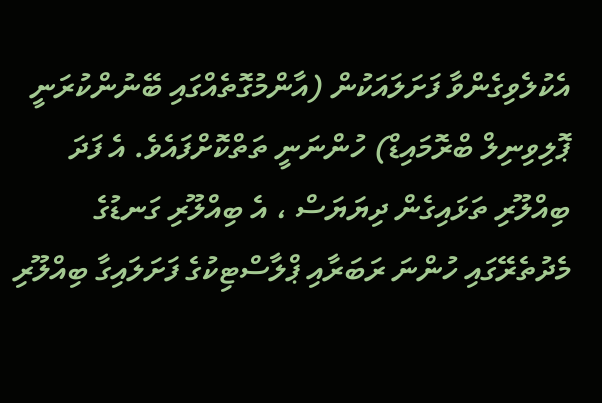އެކުލެވިގެންވާ ފަށަލައަކުން (އާންމުގޮތެއްގައި ބޭނުންކުރަނީ ޕޮލިވިނިލް ބްރޮމައިޑް) ހުންނަނީ ތަތްކޮށްފައެވެ. އެ ފަދަ ބިއްލޫރި ތަޅައިގެން ދިޔަޔަސް ، އެ ބިއްލޫރި ގަނޑުގެ މެދުތެރޭގައި ހުންނަ ރަބަރާއި ޕްލާސްޓިކުގެ ފަށަލައިގާ ބިއްލޫރި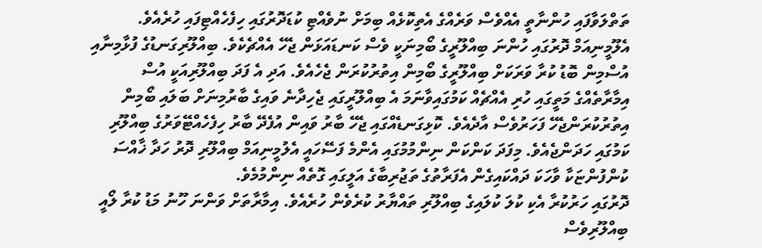ތަތްލަވާފައި ހުންނާތީ އެއްވެސް ވަރެއްގެ އެތިކޮޅެއް ބިމަށް ނުވެއްޓި ކުޑަދޮރުގައި ހިފެހެއްޓިފައި ހުރެއެވެ.
އެލޫމީނިއަމް ދޮރުގައި ހުންނަ ބިއްލޫރީގެ ބޯމިނަކީ ވެސް ކަނޑައަޅަން ޖެހޭ އެއްޗެކެވެ. ބިއްލޫރިގަނޑުގެ ފުޅާމިނާއި އުސްމިން ބޮޑު ކުރާ ވަރަކަށް ބިއްލޫރީގެ ބޯމިން އިތުރުކުރަން ޖެހެއެވެ. އަދި އެ ފަދަ ބިއްލޫރިއަކީ އުސް އިމާރާތެއްގެ މަތީގައި ހުރި އެއްޗެއް ކަމުގައިވާނަމަ އެ ބިއްލޫރީގައި ޖެހިދާނެ ވައިގެ ބާރުމިނަށް ބަލައި ބޯމިން އިތުރުކުރަންޖެހޭ ފަހަރުވެސް އާދެއެވެ. ކޮޅިގަނޑެއްގައި ޖެހޭ ބާރު ވައިން އުފެދޭ ބާރު ހިފެހެއްޓޭވަރުގެ ބިއްލޫރި ކަމުގައި ހަދަންޖެއެވެ. މިފަދަ ކަންކަން ނިންމުމުގައި އެންމެ ފަސޭހައީ އެލުމީނިއަމް ބިއްލޫރި ދޮރު ހަދާ ޚާއްސަ ކުންފުންޏަކާ ވާހަކަ ދައްކައިގެން އެފަރާތުގެ ތަޖުރިބާގެ އަލީގައި ގޮތެއް ނިންމުމެވެ.
ދޮރުގައި ހަރުކުރާ އެކި ކުލަ ކުލައިގެ ބިއްލޫރި ތައްޔާރު ކުރެވެން ހުރެއެވެ. އިމާރާތަށް ވަންނަ ހޫނު މަޑު ކުރާ ލޯއީ ބިއްލޫރިވެސް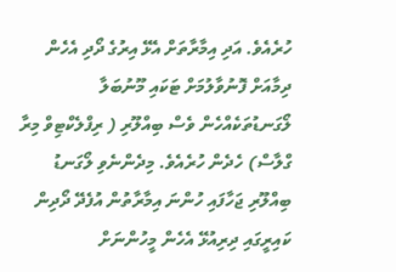ހުރެއެވެ. އަދި އިމާރާތަށް އެޅޭ އިރުގެ ދޯދި އެހެން ދިމާއަށް ފޮނުވާލުމަށް ޓަކައި މޫނުބަލާ ލޯގަނޑުތަކެއްހެން ވެސް ބިއްލޫރި ( ރިފްލެކްޓިވް މިރާ ގްލާސް) ހެދެން ހުރެއެވެ. މިދެންނެވި ލޯގަނޑު ބިއްލޫރި ޖަހާފައި ހުންނަ އިމާރާތުން އުފެދޭ ދޯދިން ކައިރީގައި ދިރިއުޅޭ އެހެން މީހުންނަށް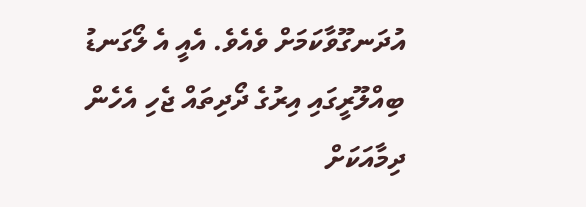އުދަނގޫވާކަމަށް ވެއެވެ. އެއީ އެ ލޯގަނޑު ބިއްލޫރީގައި އިރުގެ ދޯދިތައް ޖެހި އެހެން ދިމާއަކަށް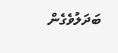ބަދަލުވެގެން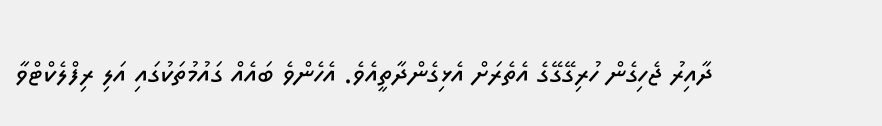ދާއިރު ޖެހިގެން ހުރިގޭގޭގެ އެތެރަށް އެޅިގެންދާތީއެވެ. އެހެންވެ ބައެއް ގައުމުތަކުގައި އަލި ރިފްލެކްޓްވާ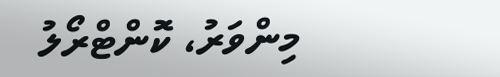މިންވަރު، ކޮންޓްރޯލު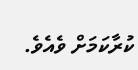ކުރާކަމަށް ވެއެވެ.